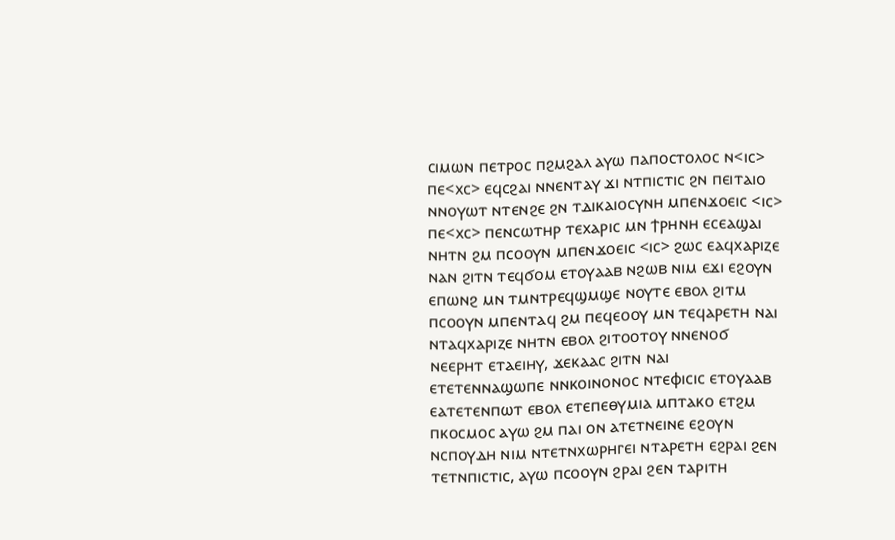ⲥⲓⲙⲱⲛ ⲡⲉⲧⲣⲟⲥ ⲡϩⲙϩⲁⲗ ⲁⲩⲱ ⲡⲁⲡⲟⲥⲧⲟⲗⲟⲥ ⲛ<ⲓⲥ> ⲡⲉ<ⲭⲥ> ⲉϥⲥϩⲁⲓ ⲛⲛⲉⲛⲧⲁⲩ ϫⲓ ⲛⲧⲡⲓⲥⲧⲓⲥ ϩⲛ ⲡⲉⲓⲧⲁⲓⲟ ⲛⲛⲟⲩⲱⲧ ⲛⲧⲉⲛϩⲉ ϩⲛ ⲧⲇⲓⲕⲁⲓⲟⲥⲩⲛⲏ ⲙⲡⲉⲛϫⲟⲉⲓⲥ <ⲓⲥ> ⲡⲉ<ⲭⲥ> ⲡⲉⲛⲥⲱⲧⲏⲣ ⲧⲉⲭⲁⲣⲓⲥ ⲙⲛ ϯⲣⲏⲛⲏ ⲉⲥⲉⲁϣⲁⲓ ⲛⲏⲧⲛ ϩⲙ ⲡⲥⲟⲟⲩⲛ ⲙⲡⲉⲛϫⲟⲉⲓⲥ <ⲓⲥ> ϩⲱⲥ ⲉⲁϥⲭⲁⲣⲓⲍⲉ ⲛⲁⲛ ϩⲓⲧⲛ ⲧⲉϥϭⲟⲙ ⲉⲧⲟⲩⲁⲁⲃ ⲛϩⲱⲃ ⲛⲓⲙ ⲉϫⲓ ⲉϩⲟⲩⲛ ⲉⲡⲱⲛϩ ⲙⲛ ⲧⲙⲛⲧⲣⲉϥϣⲙϣⲉ ⲛⲟⲩⲧⲉ ⲉⲃⲟⲗ ϩⲓⲧⲙ ⲡⲥⲟⲟⲩⲛ ⲙⲡⲉⲛⲧⲁϥ ϩⲙ ⲡⲉϥⲉⲟⲟⲩ ⲙⲛ ⲧⲉϥⲁⲣⲉⲧⲏ ⲛⲁⲓ ⲛⲧⲁϥⲭⲁⲣⲓⲍⲉ ⲛⲏⲧⲛ ⲉⲃⲟⲗ ϩⲓⲧⲟⲟⲧⲟⲩ ⲛⲛⲉⲛⲟϭ ⲛⲉⲉⲣⲏⲧ ⲉⲧⲁⲉⲓⲏⲩ, ϫⲉⲕⲁⲁⲥ ϩⲓⲧⲛ ⲛⲁⲓ ⲉⲧⲉⲧⲉⲛⲛⲁϣⲱⲡⲉ ⲛⲛⲕⲟⲓⲛⲟⲛⲟⲥ ⲛⲧⲉⲫⲓⲥⲓⲥ ⲉⲧⲟⲩⲁⲁⲃ ⲉⲁⲧⲉⲧⲉⲛⲡⲱⲧ ⲉⲃⲟⲗ ⲉⲧⲉⲡⲉⲑⲩⲙⲓⲁ ⲙⲡⲧⲁⲕⲟ ⲉⲧϩⲙ ⲡⲕⲟⲥⲙⲟⲥ ⲁⲩⲱ ϩⲙ ⲡⲁⲓ ⲟⲛ ⲁⲧⲉⲧⲛⲉⲓⲛⲉ ⲉϩⲟⲩⲛ ⲛⲥⲡⲟⲩⲇⲏ ⲛⲓⲙ ⲛⲧⲉⲧⲛⲭⲱⲣⲏⲅⲉⲓ ⲛⲧⲁⲣⲉⲧⲏ ⲉϩⲣⲁⲓ ϩⲉⲛ ⲧⲉⲧⲛⲡⲓⲥⲧⲓⲥ, ⲁⲩⲱ ⲡⲥⲟⲟⲩⲛ ϩⲣⲁⲓ ϩⲉⲛ ⲧⲁⲣⲓⲧⲏ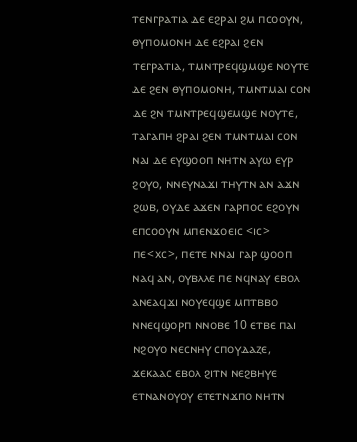ⲧⲉⲛⲅⲣⲁⲧⲓⲁ ⲇⲉ ⲉϩⲣⲁⲓ ϩⲙ ⲡⲥⲟⲟⲩⲛ, ⲑⲩⲡⲟⲙⲟⲛⲏ ⲇⲉ ⲉϩⲣⲁⲓ ϩⲉⲛ ⲧⲉⲅⲣⲁⲧⲓⲁ, ⲧⲙⲛⲧⲣⲉϥϣⲙϣⲉ ⲛⲟⲩⲧⲉ ⲇⲉ ϩⲉⲛ ⲑⲩⲡⲟⲙⲟⲛⲏ, ⲧⲙⲛⲧⲙⲁⲓ ⲥⲟⲛ ⲇⲉ ϩⲛ ⲧⲙⲛⲧⲣⲉϥϣⲉⲙϣⲉ ⲛⲟⲩⲧⲉ, ⲧⲁⲅⲁⲡⲏ ϩⲣⲁⲓ ϩⲉⲛ ⲧⲙⲛⲧⲙⲁⲓ ⲥⲟⲛ ⲛⲁⲓ ⲇⲉ ⲉⲩϣⲟⲟⲡ ⲛⲏⲧⲛ ⲁⲩⲱ ⲉⲩⲣ ϩⲟⲩⲟ, ⲛⲛⲉⲩⲛⲁϫⲓ ⲧⲏⲩⲧⲛ ⲁⲛ ⲁϫⲛ ϩⲱⲃ, ⲟⲩⲇⲉ ⲁϫⲉⲛ ⲅⲁⲣⲡⲟⲥ ⲉϩⲟⲩⲛ ⲉⲡⲥⲟⲟⲩⲛ ⲙⲡⲉⲛϫⲟⲉⲓⲥ <ⲓⲥ> ⲡⲉ<ⲭⲥ>, ⲡⲉⲧⲉ ⲛⲛⲁⲓ ⲅⲁⲣ ϣⲟⲟⲡ ⲛⲁϥ ⲁⲛ, ⲟⲩⲃⲗⲗⲉ ⲡⲉ ⲛϥⲛⲁⲩ ⲉⲃⲟⲗ ⲁⲛⲉⲁϥϫⲓ ⲛⲟⲩⲉϥϣⲉ ⲙⲡⲧⲃⲃⲟ ⲛⲛⲉϥϣⲟⲣⲡ ⲛⲛⲟⲃⲉ 10 ⲉⲧⲃⲉ ⲡⲁⲓ ⲛϩⲟⲩⲟ ⲛⲉⲥⲛⲏⲩ ⲥⲡⲟⲩⲇⲁⲍⲉ, ϫⲉⲕⲁⲁⲥ ⲉⲃⲟⲗ ϩⲓⲧⲛ ⲛⲉϩⲃⲏⲩⲉ ⲉⲧⲛⲁⲛⲟⲩⲟⲩ ⲉⲧⲉⲧⲛϫⲡⲟ ⲛⲏⲧⲛ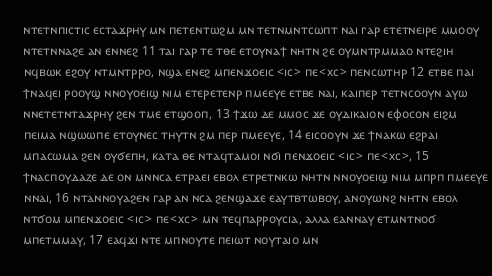ⲛⲧⲉⲧⲛⲡⲓⲥⲧⲓⲥ ⲉⲥⲧⲁϫⲣⲏⲩ ⲙⲛ ⲡⲉⲧⲉⲛⲧⲱϩⲙ ⲙⲛ ⲧⲉⲧⲛⲙⲛⲧⲥⲱⲡⲧ ⲛⲁⲓ ⲅⲁⲣ ⲉⲧⲉⲧⲛⲉⲓⲣⲉ ⲙⲙⲟⲟⲩ ⲛⲧⲉⲧⲛⲛⲁϩⲉ ⲁⲛ ⲉⲛⲛⲉϩ 11 ⲧⲁⲓ ⲅⲁⲣ ⲧⲉ ⲧⲑⲉ ⲉⲧⲟⲩⲛⲁϯ ⲛⲏⲧⲛ ϩⲉ ⲟⲩⲙⲛⲧⲣⲙⲙⲁⲟ ⲛⲧⲉϩⲓⲏ ⲛϥⲃⲱⲕ ⲉϩⲟⲩ ⲛⲧⲙⲛⲧⲣⲣⲟ, ⲛϣⲁ ⲉⲛⲉϩ ⲙⲡⲉⲛϫⲟⲉⲓⲥ <ⲓⲥ> ⲡⲉ<ⲭⲥ> ⲡⲉⲛⲥⲱⲧⲏⲣ 12 ⲉⲧⲃⲉ ⲡⲁⲓ ϯⲛⲁϥⲉⲓ ⲣⲟⲟⲩϣ ⲛⲛⲟⲩⲟⲉⲓϣ ⲛⲓⲙ ⲉⲧⲉⲣⲉⲧⲉⲛⲣ ⲡⲙⲉⲉⲩⲉ ⲉⲧⲃⲉ ⲛⲁⲓ, ⲕⲁⲓⲡⲉⲣ ⲧⲉⲧⲛⲥⲟⲟⲩⲛ ⲁⲩⲱ ⲛⲛⲉⲧⲉⲧⲛⲧⲁϫⲣⲏⲩ ϩⲉⲛ ⲧⲙⲉ ⲉⲧϣⲟⲟⲡ, 13 ϯϫⲱ ⲇⲉ ⲙⲙⲟⲥ ϫⲉ ⲟⲩⲇⲓⲕⲁⲓⲟⲛ ⲉⲫⲟⲥⲟⲛ ⲉⲓϩⲙ ⲡⲉⲓⲙⲁ ⲛϣⲱⲱⲡⲉ ⲉⲧⲟⲩⲛⲉⲥ ⲧⲏⲩⲧⲛ ϩⲙ ⲡⲉⲣ ⲡⲙⲉⲉⲩⲉ, 14 ⲉⲓⲥⲟⲟⲩⲛ ϫⲉ ϯⲛⲁⲕⲱ ⲉϩⲣⲁⲓ ⲙⲡⲁⲥⲱⲙⲁ ϩⲉⲛ ⲟⲩϭⲉⲡⲏ, ⲕⲁⲧⲁ ⲑⲉ ⲛⲧⲁϥⲧⲁⲙⲟⲓ ⲛϭⲓ ⲡⲉⲛϫⲟⲉⲓⲥ <ⲓⲥ> ⲡⲉ<ⲭⲥ>, 15 ϯⲛⲁⲥⲡⲟⲩⲇⲁⲍⲉ ⲇⲉ ⲟⲛ ⲙⲛⲛⲥⲁ ⲉⲧⲣⲁⲉⲓ ⲉⲃⲟⲗ ⲉⲧⲣⲉⲧⲛⲕⲱ ⲛⲏⲧⲛ ⲛⲛⲟⲩⲟⲉⲓϣ ⲛⲓⲙ ⲙⲡⲣⲡ ⲡⲙⲉⲉⲩⲉ ⲛⲛⲁⲓ, 16 ⲛⲧⲁⲛⲛⲟⲩⲁϩⲉⲛ ⲅⲁⲣ ⲁⲛ ⲛⲥⲁ ϩⲉⲛϣⲁϫⲉ ⲉⲁⲩⲧⲃⲧⲱⲃⲟⲩ, ⲁⲛⲟⲩⲱⲛϩ ⲛⲏⲧⲛ ⲉⲃⲟⲗ ⲛⲧϭⲟⲙ ⲙⲡⲉⲛϫⲟⲉⲓⲥ <ⲓⲥ> ⲡⲉ<ⲭⲥ> ⲙⲛ ⲧⲉϥⲡⲁⲣⲣⲟⲩⲥⲓⲁ, ⲁⲗⲗⲁ ⲉⲁⲛⲛⲁⲩ ⲉⲧⲙⲛⲧⲛⲟϭ ⲙⲡⲉⲧⲙⲙⲁⲩ, 17 ⲉⲁϥϫⲓ ⲛⲧⲉ ⲙⲡⲛⲟⲩⲧⲉ ⲡⲉⲓⲱⲧ ⲛⲟⲩⲧⲁⲓⲟ ⲙⲛ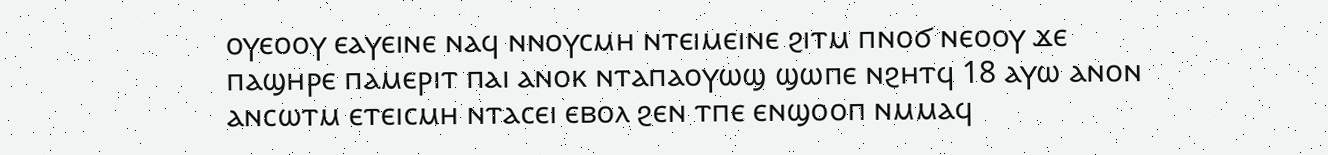ⲟⲩⲉⲟⲟⲩ ⲉⲁⲩⲉⲓⲛⲉ ⲛⲁϥ ⲛⲛⲟⲩⲥⲙⲏ ⲛⲧⲉⲓⲙⲉⲓⲛⲉ ϩⲓⲧⲙ ⲡⲛⲟϭ ⲛⲉⲟⲟⲩ ϫⲉ ⲡⲁϣⲏⲣⲉ ⲡⲁⲙⲉⲣⲓⲧ ⲡⲁⲓ ⲁⲛⲟⲕ ⲛⲧⲁⲡⲁⲟⲩⲱϣ ϣⲱⲡⲉ ⲛϩⲏⲧϥ 18 ⲁⲩⲱ ⲁⲛⲟⲛ ⲁⲛⲥⲱⲧⲙ ⲉⲧⲉⲓⲥⲙⲏ ⲛⲧⲁⲥⲉⲓ ⲉⲃⲟⲗ ϩⲉⲛ ⲧⲡⲉ ⲉⲛϣⲟⲟⲡ ⲛⲙⲙⲁϥ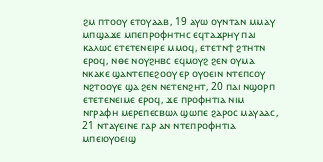ϩⲙ ⲡⲧⲟⲟⲩ ⲉⲧⲟⲩⲁⲁⲃ, 19 ⲁⲩⲱ ⲟⲩⲛⲧⲁⲛ ⲙⲙⲁⲩ ⲙⲡϣⲁϫⲉ ⲙⲡⲉⲡⲣⲟⲫⲏⲧⲏⲥ ⲉϥⲧⲁϫⲣⲏⲩ ⲡⲁⲓ ⲕⲁⲗⲱⲥ ⲉⲧⲉⲧⲉⲛⲉⲓⲣⲉ ⲙⲙⲟϥ, ⲉⲧⲉⲧⲛϯ ϩⲧⲏⲧⲛ ⲉⲣⲟϥ, ⲛⲑⲉ ⲛⲟⲩϩⲏⲃⲥ ⲉϥⲙⲟⲩϩ ϩⲉⲛ ⲟⲩⲙⲁ ⲛⲕⲁⲕⲉ ϣⲁⲛⲧⲉⲡⲉϩⲟⲟⲩ ⲉⲣ ⲟⲩⲟⲉⲓⲛ ⲛⲧⲉⲡⲥⲟⲩ ⲛϩⲧⲟⲟⲩⲉ ϣⲁ ϩⲉⲛ ⲛⲉⲧⲉⲛϩⲏⲧ, 20 ⲡⲁⲓ ⲛϣⲟⲣⲡ ⲉⲧⲉⲧⲉⲛⲉⲓⲙⲉ ⲉⲣⲟϥ, ϫⲉ ⲡⲣⲟⲫⲏⲧⲓⲁ ⲛⲓⲙ ⲛⲅⲣⲁⲫⲏ ⲙⲉⲣⲉⲡⲉⲥⲃⲱⲗ ϣⲱⲡⲉ ϩⲁⲣⲟⲥ ⲙⲁⲩⲁⲁⲥ, 21 ⲛⲧⲁⲩⲉⲓⲛⲉ ⲅⲁⲣ ⲁⲛ ⲛⲧⲉⲡⲣⲟⲫⲏⲧⲓⲁ ⲙⲡⲉⲓⲟⲩⲟⲉⲓϣ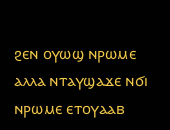ϩⲉⲛ ⲟⲩⲱϣ ⲛⲣⲱⲙⲉ ⲁⲗⲗⲁ ⲛⲧⲁⲩϣⲁϫⲉ ⲛϭⲓ ⲛⲣⲱⲙⲉ ⲉⲧⲟⲩⲁⲁⲃ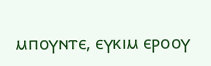ⲙⲡⲟⲩⲛⲧⲉ, ⲉⲩⲕⲓⲙ ⲉⲣⲟⲟⲩ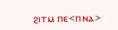ϩⲓⲧⲙ ⲡⲉ<ⲡⲛⲁ>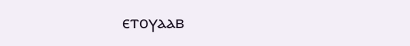ⲉⲧⲟⲩⲁⲁⲃ